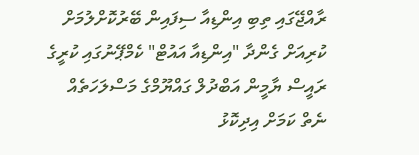ރާއްޖޭގައި ތިބި އިންޑިއާ ސިފައިން ބޭރުކޮށްލުމަށް ކުރިއަށް ގެންދާ "އިންޑިއާ އައުޓް" ކެމްޕޭނުގައި ކުރީގެ ރައީސް ޔާމީން އަބްދުލް ގައްޔޫމްގެ މަސްލަހަތެއް ނެތް ކަމަށް އިދިކޮޅު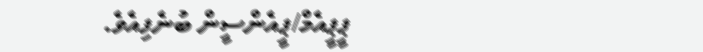ޕީޕީއެމް/ޕީއެންސީން ބުނެފިއެވެ.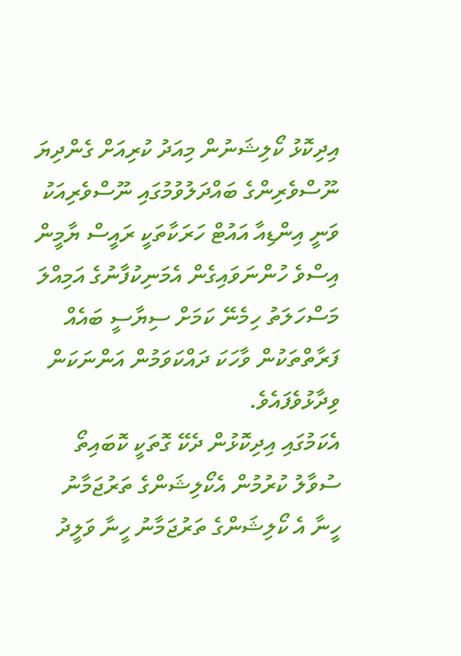އިދިކޮޅު ކޯލިޝަނުން މިއަދު ކުރިއަށް ގެންދިޔަ ނޫސްވެރިންގެ ބައްދަލުވުމުގައި ނޫސްވެރިއަކު ވަނީ އިންޑިއާ އައުޓް ހަރަކާތަކީ ރައީސް ޔާމީން އިސްވެ ހުންނަވައިގެން އެމަނިކުފާނުގެ އަމިއްލަ މަސްހަލަތު ހިމެނޭ ކަމަށް ސިޔާސީ ބައެއް ފަރާތްތަކުން ވާހަކަ ދައްކަވަމުން އަންނަކަން ވިދާޅުވެފައެވެ.
އެކަމުގައި އިދިކޮޅުން ދެކޭ ގޮތަކީ ކޮބައިތޯ ސުވާލު ކުރުމުން އެކޯލިޝަންގެ ތަރުޖަމާނު ހީނާ އެ ކޯލިޝަންގެ ތަރުޖަމާނު ހީނާ ވަލީދު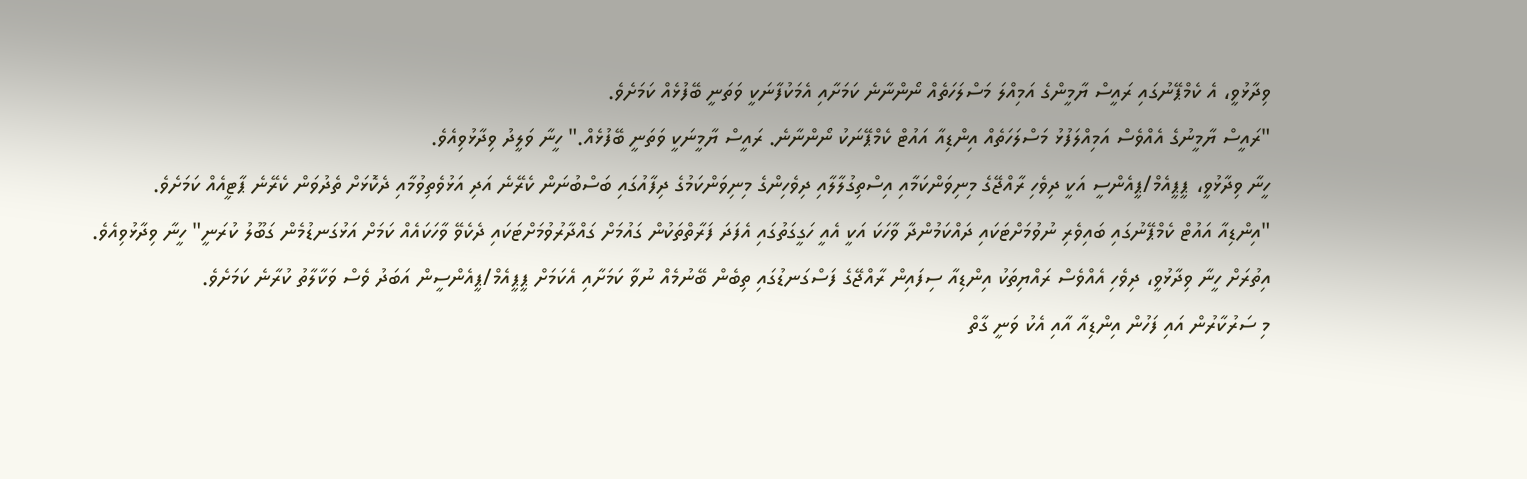ވިދާޅުވީ، އެ ކެމްޕޭނުގައި ރައީސް ޔާމީންގެ އަމިއްލަ މަސްލަހަތެއް ނޯންނާނެ ކަމަށާއި އެމަކުފާނަކީ ވަތަނީ ބޭފުޅެއް ކަމަށެވެ.
"ރައީސް ޔާމީނުގެ އެއްވެސް އަމިއްލަފުޅު މަސްލަހަތެއް އިންޑިއާ އައުޓް ކެމްޕޭނަކު ނޯންނާނެ. ރައީސް ޔާމީނަކީ ވަތަނީ ބޭފުޅެއް." ހީނާ ވަލީދު ވިދާޅުވިއެވެ.
ހީނާ ވިދާޅުވީ، ޕީޕީއެމް/ޕީއެންސީ އަކީ ދިވެހި ރާއްޖޭގެ މިނިވަންކަމާއި އިސްތިގުލާލާއި ދިވެހިންގެ މިނިވަންކަމުގެ ދިފާއުގައި ބަސްބުނަން ކެރޭނެ އަދި އަޅުވެތިވުމާއި ދެކޮޅަށް ތެދުވަން ކެރޭނެ ޕާޓީއެއް ކަމަށެވެ.
"އިންޑިއާ އައުޓް ކެމްޕޭނުގައި ބައިވެރި ނުވުމަށްޓަކައި ދައްކަމުންދާ ވާހަކަ އަކީ އެއީ ހަގީގަތުގައި އެފަދަ ފަރާތްތަކުން ގައުމަށް ގައްދާރުވުމަށްޓަކައި ދެކެވޭ ވާހަކައެއް ކަމަށް އަޅުގަނޑުމެން ގަބޫލު ކުރަނީ" ހީނާ ވިދާޅުވިއެވެ.
އިތުރަށް ހީނާ ވިދާޅުވީ، ދިވެހި އެއްވެސް ރައްޔިތަކު އިންޑިއާ ސިފައިން ރާއްޖޭގެ ފަސްގަނޑުގައި ތިބެން ބޭނުމެއް ނުވާ ކަމަށާއި އެކަމަށް ޕީޕީއެމް/ޕީއެންސީން އަބަދު ވެސް ވަކާލާތު ކުރާނެ ކަމަށެވެ.
މި ސަރުކާރުން އައި ފަހުން އިންޑިއާ އާއި އެކު ވަނީ ގާތް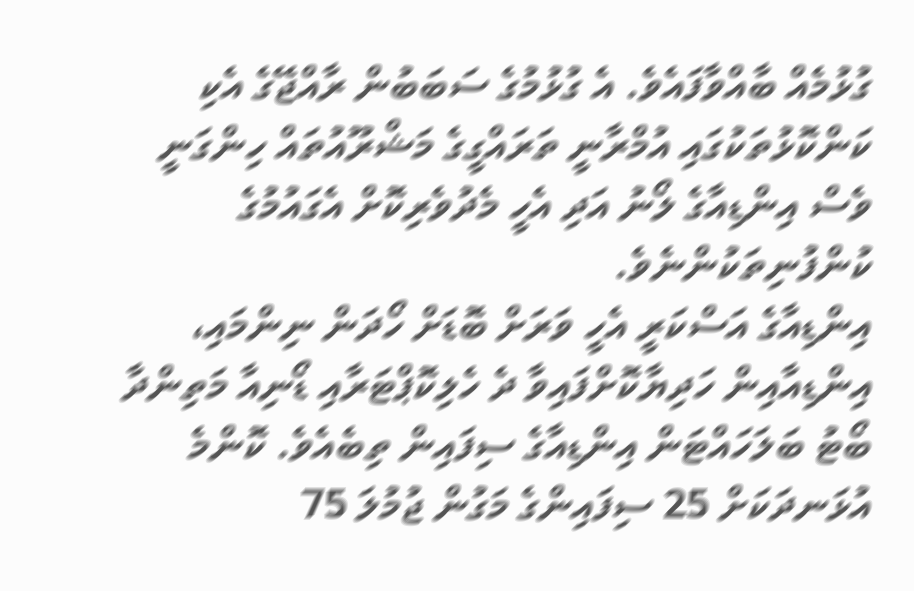ގުޅުމެއް ބާއްވާފައެވެ. އެ ގުޅުމުގެ ސަބަބުން ރާއްޖޭގެ އެކި ކަންކޮޅުތަކުގައި އުމްރާނީ ތަރައްގީގެ މަޝްރޫއުތައް ހިންގަނީ ވެސް އިންޑިއާގެ ލޯނު އަދި އެހީ މެދުވެރިކޮށް އެގައުމުގެ ކުންފުނިތަކުންނެވެ.
އިންޑިއާގެ އަސްކަރީ އެހީ ވަރަށް ބޮޑަށް ހޯދަން ނިންމައި، އިންޑިއާއިން ހަދިޔާކޮށްފައިވާ ދެ ހެލިކޮޕްޓަރާއި ޑޯނިއާ މަތިންދާ ބޯޓު ބަލަހައްޓަން އިންޑިއާގެ ސިފައިން ތިބެއެވެ. ކޮންމެ އުޅަނދަކަށް 25 ސިފައިންގެ މަގުން ޖުމުލަ 75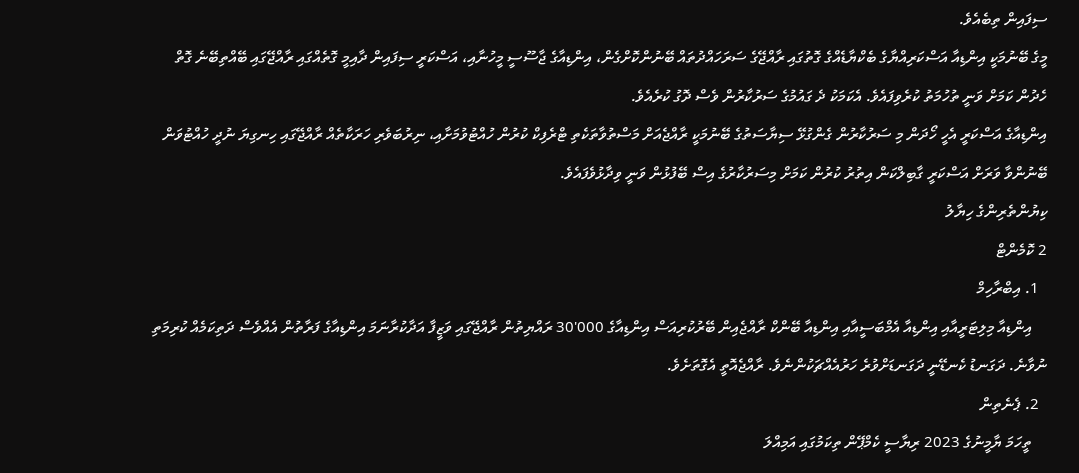ސިފައިން ތިބެއެވެ.
މީގެ ބޭނުމަކީ އިންޑިއާ އަސްކަރިއްޔާގެ ބެކްޔާޑެއްގެ ގޮތުގައި ރާއްޖޭގެ ސަރަހައްދުތައް ބޭނުންކޮށްގެން، އިންޑިއާގެ ޖާސޫސީ މީހުނާއި، އަސްކަރީ ސިފައިން ދާއިމީ ގޮތެއްގައި ރާއްޖޭގައި ބޭއްތިބޭނެ ގޮތް ހެދުން ކަމަށް ވަނީ ތުހުމަތު ކުރެވިފައެވެ. އެކަމަކު ދެ ގައުމުގެ ސަރުކާރުން ވެސް ދޮގު ކުރެއެވެ.
އިންޑިއާގެ އަސްކަރީ އެހީ ހޯދަން މި ސަރުކާރުން ގެންގުޅޭ ސިޔާސަތުގެ ބޭނުމަކީ ރާއްޖެއަށް މަސްތުވާތަކެތި ޓްރެފިކް ކުރުން ހުއްޓުވުމަށާއި، ނިރުބަވެރި ހަރަކާތެއް ރާއްޖޭގައި ހިނގިޔަ ނުދީ ހުއްޓުވަން ބޭނުންވާ ވަރަށް އަސްކަރީ ގާބިލްކަން އިތުރު ކުރުން ކަމަށް މިސަރުކާރުގެ އިސް ބޭފުޅުން ވަނީ ވިދާޅުވެފައެވެ.
ކިޔުންތެރިންގެ ހިޔާލު
2 ކޮމެންޓް
  1. އިބްރާހިމް
    އިންޑިއާ މިލިޓަރީއާއި އިންޑިއާ އެމްބަސީއާއި އިންޑިއާ ބޭންކް ރާއްޖެއިން ބޭރުކުރިއަސް އިންޑިއާގެ 000'30 ރައްޔިތުން ރާއްޖޭގައި ވަޒީފާ އަދާކުރާނަމަ އިންޑިއާގެ ފަރާތުން އެއްވެސް ދަތިކަމެއް ކުރިމަތި ނުވާނެ. ދަގަނޑު ކެނޑޭނީ ދަގަނޑަށްވުރެ ހަރުއެއްޗަކުންނެވެ. ރާއްޖެއޮތީ އެގޮތަށެވެ.
  2. ޕެނެތިން
    ތީހަމަ ޔާމީނުގެ 2023 ރިޔާސީ ކެމްޕޭން ތިކަމުގައި އަމިއްލަ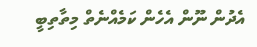އެދުން ނޫން އެހެން ކަމެއްނެތް މިތާތިބީ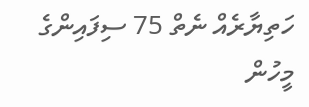ހަތިޔާރެއް ނެތް 75 ސިފައިންގެ މީހުން